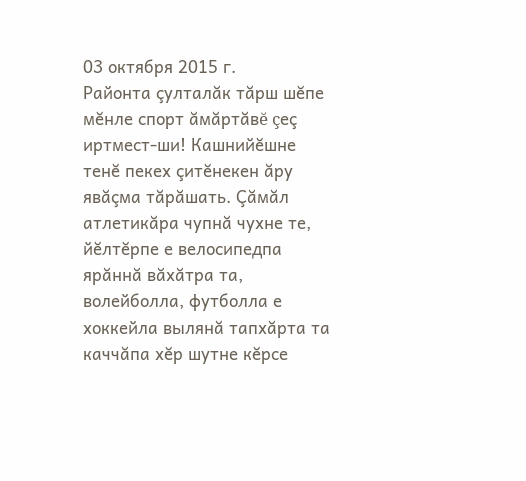03 октября 2015 г.
Районта çулталăк тăрш шĕпе мĕнле спорт ăмăртăвĕ çеç иртмест-ши! Кашнийĕшне тенĕ пекех çитĕнекен ăру явăçма тăрăшать. Çăмăл атлетикăра чупнă чухне те, йĕлтĕрпе е велосипедпа ярăннă вăхăтра та, волейболла, футболла е хоккейла вылянă тапхăрта та каччăпа хĕр шутне кĕрсе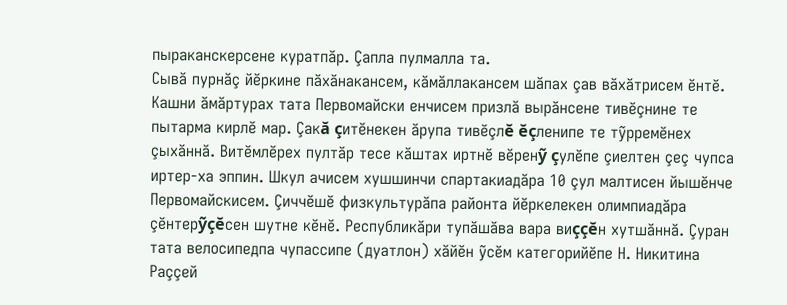пыраканскерсене куратпăр. Çапла пулмалла та.
Сывă пурнăç йĕркине пăхăнакансем, кăмăллакансем шăпах çав вăхăтрисем ĕнтĕ. Кашни ăмăртурах тата Первомайски енчисем призлă вырăнсене тивĕçнине те пытарма кирлĕ мар. Çакă çитĕнекен ăрупа тивĕçлĕ ĕçленипе те тỹрремĕнех çыхăннă. Витĕмлĕрех пултăр тесе кăштах иртнĕ вĕренỹ çулĕпе çиелтен çеç чупса иртер-ха эппин. Шкул ачисем хушшинчи спартакиадăра 10 çул малтисен йышĕнче Первомайскисем. Çиччĕшĕ физкультурăпа районта йĕркелекен олимпиадăра çĕнтерỹçĕсен шутне кĕнĕ. Республикăри тупăшăва вара виççĕн хутшăннă. Çуран тата велосипедпа чупассипе (дуатлон) хăйĕн ỹсĕм категорийĕпе Н. Никитина Раççей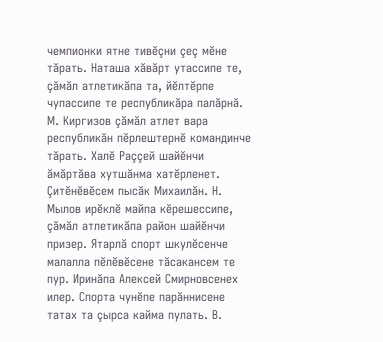чемпионки ятне тивĕçни çеç мĕне тăрать. Наташа хăвăрт утассипе те, çăмăл атлетикăпа та, йĕлтĕрпе чупассипе те республикăра палăрнă.
М. Киргизов çăмăл атлет вара республикăн пĕрлештернĕ командинче тăрать. Халĕ Раççей шайĕнчи ăмăртăва хутшăнма хатĕрленет. Çитĕнĕвĕсем пысăк Михаилăн. Н. Мылов ирĕклĕ майпа кĕрешессипе, çăмăл атлетикăпа район шайĕнчи призер. Ятарлă спорт шкулĕсенче малалла пĕлĕвĕсене тăсакансем те пур. Иринăпа Алексей Смирновсенех илер. Спорта чунĕпе парăннисене татах та çырса кайма пулать. В.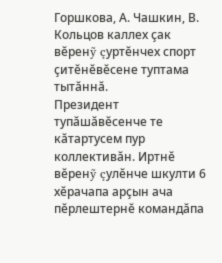Горшкова, А. Чашкин, В. Кольцов каллех çак вĕренỹ çуртĕнчех спорт çитĕнĕвĕсене туптама тытăннă.
Президент тупăшăвĕсенче те кăтартусем пур коллективăн. Иртнĕ вĕренỹ çулĕнче шкулти 6 хĕрачапа арçын ача пĕрлештернĕ командăпа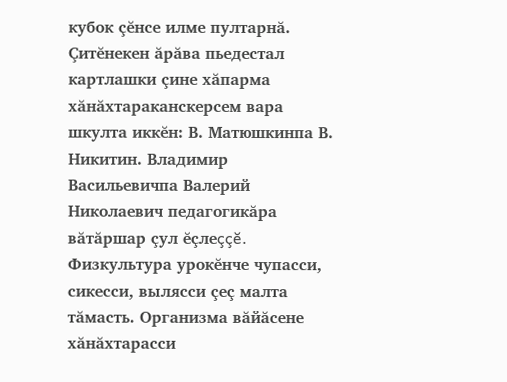кубок çĕнсе илме пултарнă. Çитĕнекен ăрăва пьедестал картлашки çине хăпарма хăнăхтараканскерсем вара шкулта иккĕн: В. Матюшкинпа В. Никитин. Владимир Васильевичпа Валерий Николаевич педагогикăра вăтăршар çул ĕçлеççĕ.
Физкультура урокĕнче чупасси, сикесси, вылясси çеç малта тăмасть. Организма вăйăсене хăнăхтарасси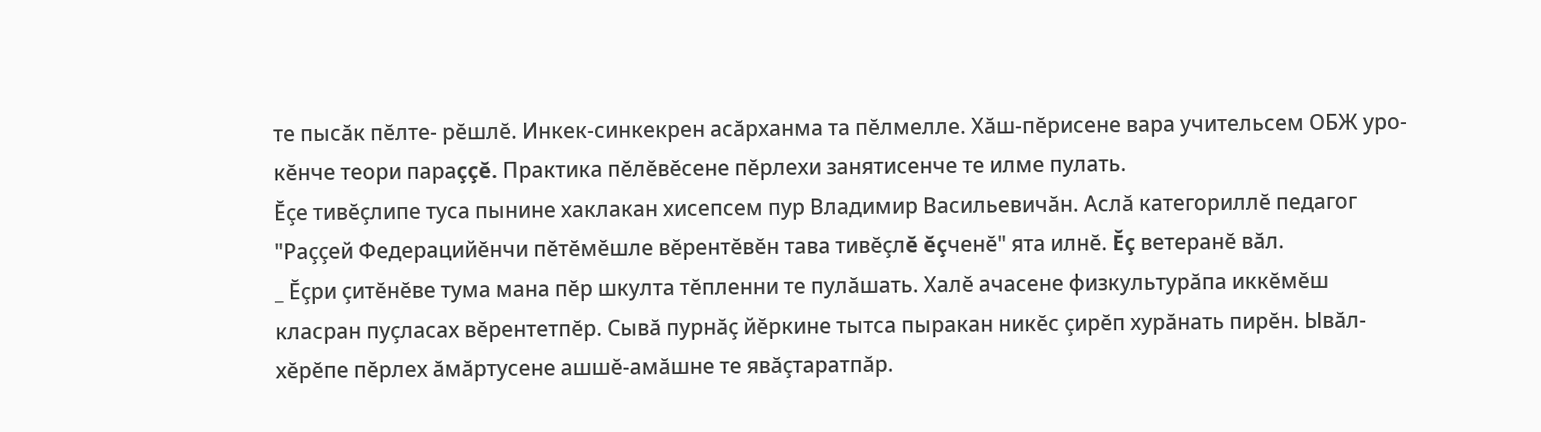те пысăк пĕлте- рĕшлĕ. Инкек-синкекрен асăрханма та пĕлмелле. Хăш-пĕрисене вара учительсем ОБЖ уро- кĕнче теори параççĕ. Практика пĕлĕвĕсене пĕрлехи занятисенче те илме пулать.
Ĕçе тивĕçлипе туса пынине хаклакан хисепсем пур Владимир Васильевичăн. Аслă категориллĕ педагог "Раççей Федерацийĕнчи пĕтĕмĕшле вĕрентĕвĕн тава тивĕçлĕ ĕçченĕ" ята илнĕ. Ĕç ветеранĕ вăл.
_ Ĕçри çитĕнĕве тума мана пĕр шкулта тĕпленни те пулăшать. Халĕ ачасене физкультурăпа иккĕмĕш класран пуçласах вĕрентетпĕр. Сывă пурнăç йĕркине тытса пыракан никĕс çирĕп хурăнать пирĕн. Ывăл-хĕрĕпе пĕрлех ăмăртусене ашшĕ-амăшне те явăçтаратпăр.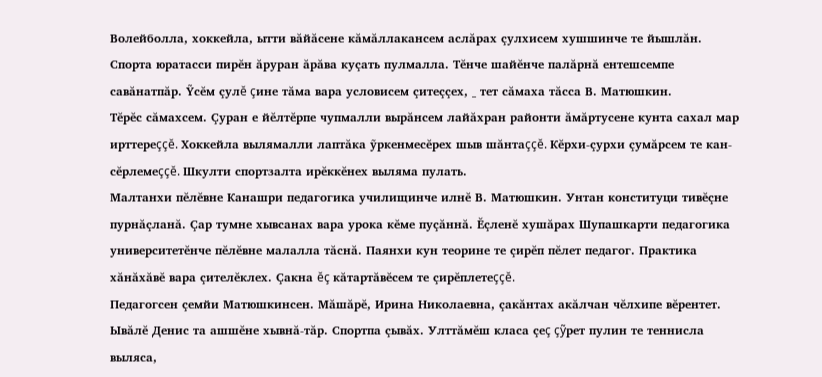Волейболла, хоккейла, ытти вăйăсене кăмăллакансем аслăрах çулхисем хушшинче те йышлăн. Спорта юратасси пирĕн ăруран ăрăва куçать пулмалла. Тĕнче шайĕнче палăрнă ентешсемпе савăнатпăр. Ỹсĕм çулĕ çине тăма вара условисем çитеççех, _ тет сăмаха тăсса В. Матюшкин.
Тĕрĕс сăмахсем. Çуран е йĕлтĕрпе чупмалли вырăнсем лайăхран районти ăмăртусене кунта сахал мар ирттереççĕ. Хоккейла вылямалли лаптăка ỹркенмесĕрех шыв шăнтаççĕ. Кĕрхи-çурхи çумăрсем те кан- сĕрлемеççĕ. Шкулти спортзалта ирĕккĕнех выляма пулать.
Малтанхи пĕлĕвне Канашри педагогика училищинче илнĕ В. Матюшкин. Унтан конституци тивĕçне пурнăçланă. Çар тумне хывсанах вара урока кĕме пуçăннă. Ĕçленĕ хушăрах Шупашкарти педагогика университетĕнче пĕлĕвне малалла тăснă. Паянхи кун теорине те çирĕп пĕлет педагог. Практика хăнăхăвĕ вара çителĕклех. Çакна ĕç кăтартăвĕсем те çирĕплетеççĕ.
Педагогсен çемйи Матюшкинсен. Мăшăрĕ, Ирина Николаевна, çакăнтах акăлчан чĕлхипе вĕрентет. Ывăлĕ Денис та ашшĕне хывнă-тăр. Спортпа çывăх. Улттăмĕш класа çеç çỹрет пулин те теннисла выляса,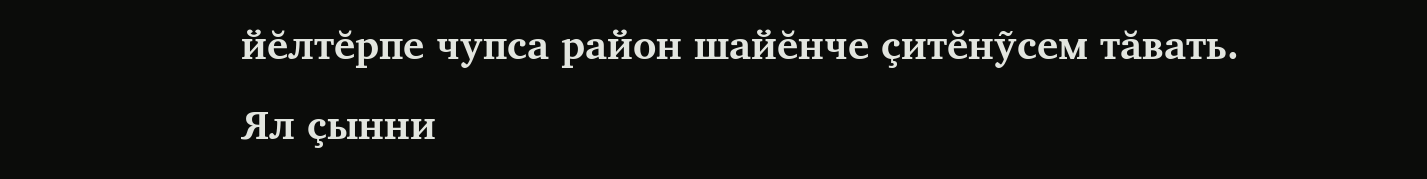йĕлтĕрпе чупса район шайĕнче çитĕнỹсем тăвать.
Ял çынни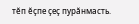тĕп ĕçпе çеç пурăнмасть.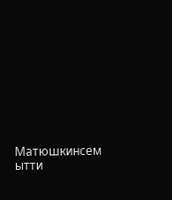Матюшкинсем ытти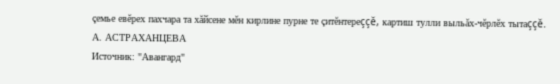çемье евĕрех пахчара та хăйсене мĕн кирлине пурне те çитĕнтереççĕ, картиш тулли выльăх-чĕрлĕх тытаççĕ.
А. АСТРАХАНЦЕВА
Источник: "Авангард"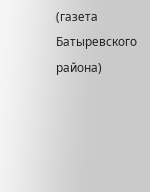(газета Батыревского района)